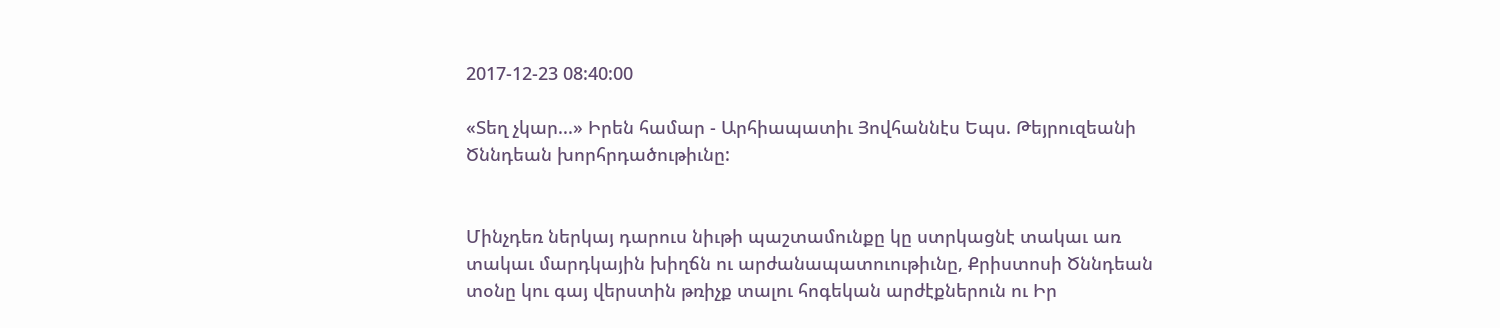2017-12-23 08:40:00

«Տեղ չկար...» Իրեն համար - Արհիապատիւ Յովհաննէս Եպս. Թեյրուզեանի Ծննդեան խորհրդածութիւնը:


Մինչդեռ ներկայ դարուս նիւթի պաշտամունքը կը ստրկացնէ տակաւ առ տակաւ մարդկային խիղճն ու արժանապատուութիւնը, Քրիստոսի Ծննդեան տօնը կու գայ վերստին թռիչք տալու հոգեկան արժէքներուն ու Իր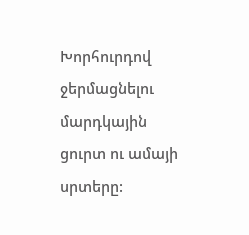Խորհուրդով ջերմացնելու մարդկային ցուրտ ու ամայի սրտերը: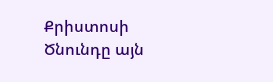Քրիստոսի Ծնունդը այն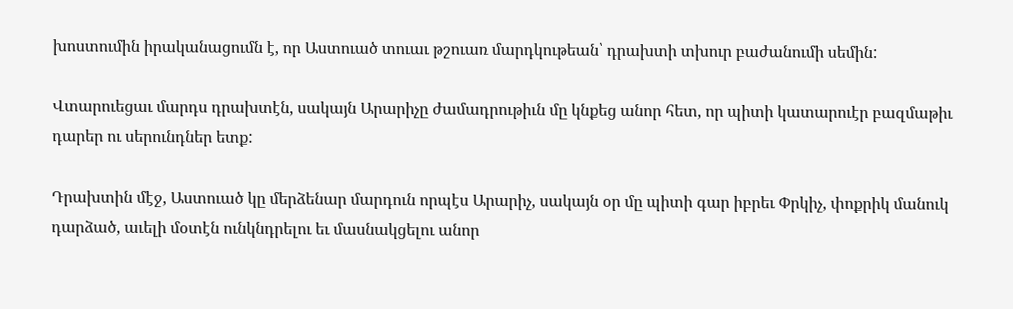խոստումին իրականացումն է, որ Աստուած տուաւ թշուառ մարդկութեան՝ դրախտի տխուր բաժանումի սեմին:

Վտարուեցաւ մարդս դրախտէն, սակայն Արարիչը ժամադրութիւն մը կնքեց անոր հետ, որ պիտի կատարուէր բազմաթիւ դարեր ու սերունդներ ետք:

Դրախտին մէջ, Աստուած կը մերձենար մարդուն որպէս Արարիչ, սակայն օր մը պիտի գար իբրեւ Փրկիչ, փոքրիկ մանուկ դարձած, աւելի մօտէն ունկնդրելու եւ մասնակցելու անոր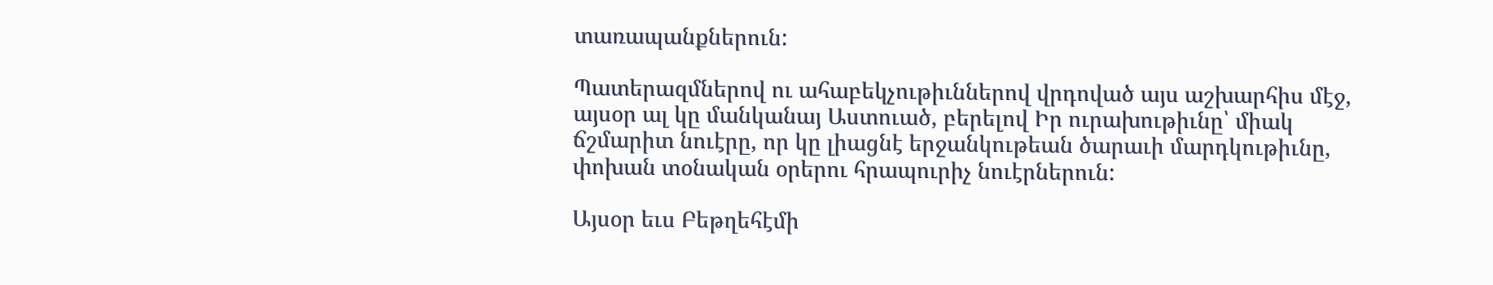տառապանքներուն:

Պատերազմներով ու ահաբեկչութիւններով վրդոված այս աշխարհիս մէջ, այսօր ալ կը մանկանայ Աստուած, բերելով Իր ուրախութիւնը՝ միակ ճշմարիտ նուէրը, որ կը լիացնէ երջանկութեան ծարաւի մարդկութիւնը, փոխան տօնական օրերու հրապուրիչ նուէրներուն:

Այսօր եւս Բեթղեհէմի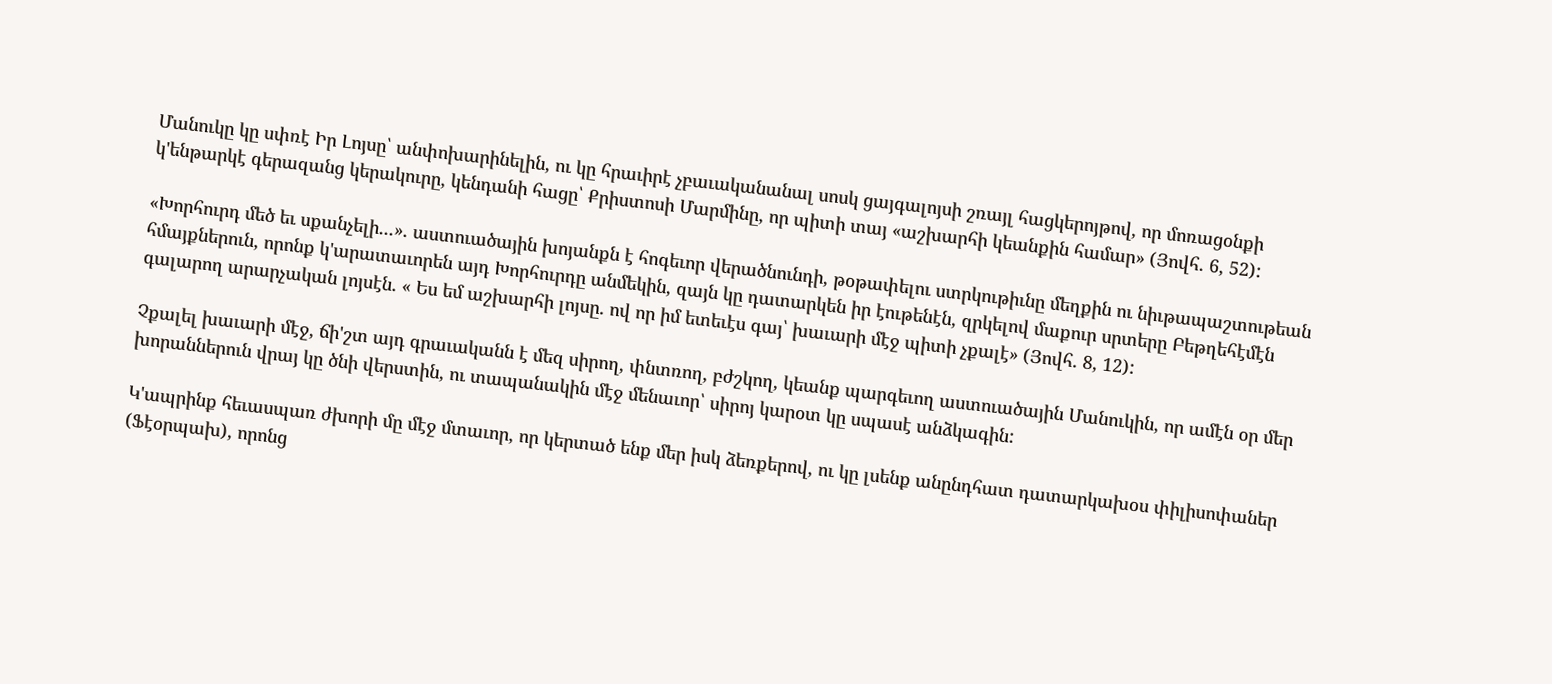Մանուկը կը սփռէ Իր Լոյսը՝ անփոխարինելին, ու կը հրաւիրէ չբաւականանալ սոսկ ցայգալոյսի շռայլ հացկերոյթով, որ մոռացօնքի կ'ենթարկէ գերազանց կերակուրը, կենդանի հացը՝ Քրիստոսի Մարմինը, որ պիտի տայ «աշխարհի կեանքին համար» (Յովհ. 6, 52):

«Խորհուրդ մեծ եւ սքանչելի...». աստուածային խոյանքն է հոգեւոր վերածնունդի, թօթափելու ստրկութիւնը մեղքին ու նիւթապաշտութեան հմայքներուն, որոնք կ'արատաւորեն այդ Խորհուրդը անմեկին, զայն կը դատարկեն իր էութենէն, զրկելով մաքուր սրտերը Բեթղեհէմէն գալարող արարչական լոյսէն. « Ես եմ աշխարհի լոյսը. ով որ իմ ետեւէս գայ՝ խաւարի մէջ պիտի չքալէ» (Յովհ. 8, 12):

Չքալել խաւարի մէջ, ճի'շտ այդ գրաւականն է մեզ սիրող, փնտռող, բժշկող, կեանք պարգեւող աստուածային Մանուկին, որ ամէն օր մեր խորաններուն վրայ կը ծնի վերստին, ու տապանակին մէջ մենաւոր՝ սիրոյ կարօտ կը սպասէ անձկագին:

Կ'ապրինք հեւասպառ ժխորի մը մէջ մտաւոր, որ կերտած ենք մեր իսկ ձեռքերով, ու կը լսենք անընդհատ դատարկախօս փիլիսոփաներ (Ֆէօրպախ), որոնց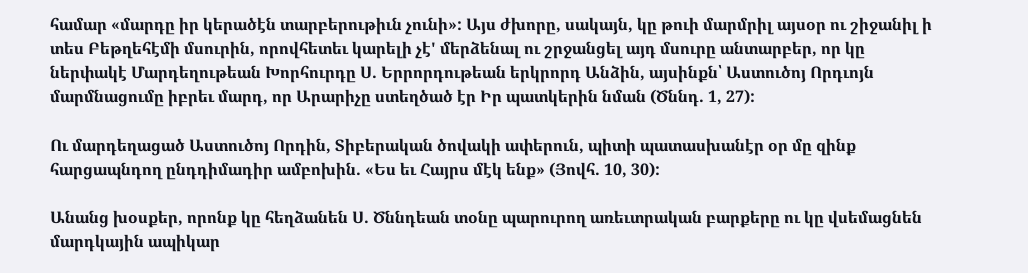համար «մարդը իր կերածէն տարբերութիւն չունի»: Այս ժխորը, սակայն, կը թուի մարմրիլ այսօր ու շիջանիլ ի տես Բեթղեհէմի մսուրին, որովհետեւ կարելի չէ' մերձենալ ու շրջանցել այդ մսուրը անտարբեր, որ կը ներփակէ Մարդեղութեան Խորհուրդը Ս. Երրորդութեան երկրորդ Անձին, այսինքն՝ Աստուծոյ Որդւոյն մարմնացումը իբրեւ մարդ, որ Արարիչը ստեղծած էր Իր պատկերին նման (Ծննդ. 1, 27):

Ու մարդեղացած Աստուծոյ Որդին, Տիբերական ծովակի ափերուն, պիտի պատասխանէր օր մը զինք հարցապնդող ընդդիմադիր ամբոխին. «Ես եւ Հայրս մէկ ենք» (Յովհ. 10, 30):

Անանց խօսքեր, որոնք կը հեղձանեն Ս. Ծննդեան տօնը պարուրող առեւտրական բարքերը ու կը վսեմացնեն մարդկային ապիկար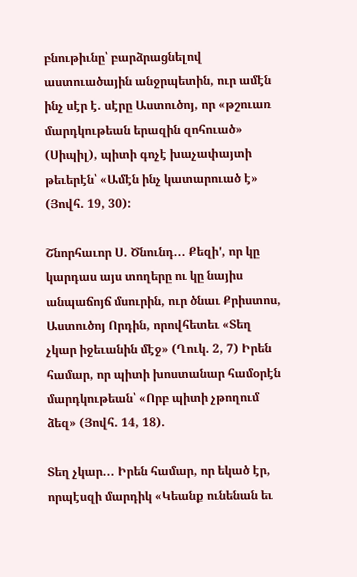բնութիւնը՝ բարձրացնելով աստուածային անջրպետին, ուր ամէն ինչ սէր է. սէրը Աստուծոյ, որ «թշուառ մարդկութեան երազին զոհուած» (Սիպիլ), պիտի գոչէ խաչափայտի թեւերէն՝ «Ամէն ինչ կատարուած է» (Յովհ. 19, 30):

Շնորհաւոր Ս. Ծնունդ... Քեզի', որ կը կարդաս այս տողերը ու կը նայիս անպաճոյճ մսուրին, ուր ծնաւ Քրիստոս, Աստուծոյ Որդին, որովհետեւ «Տեղ չկար իջեւանին մէջ» (Ղուկ. 2, 7) Իրեն համար, որ պիտի խոստանար համօրէն մարդկութեան՝ «Որբ պիտի չթողում ձեզ» (Յովհ. 14, 18).

Տեղ չկար... Իրեն համար, որ եկած էր, որպէսզի մարդիկ «Կեանք ունենան եւ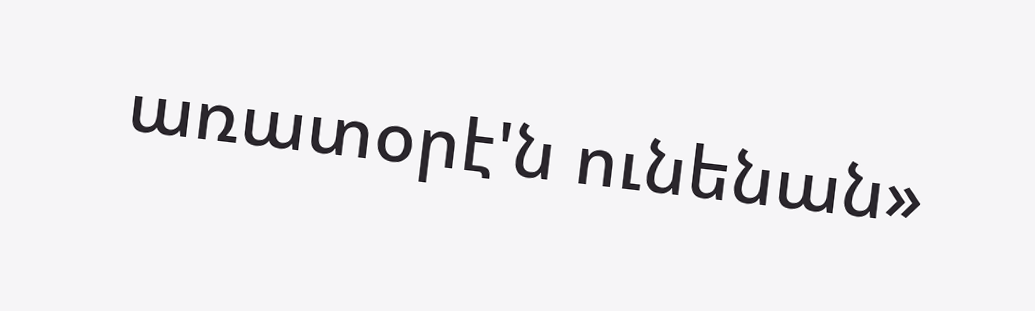առատօրէ'ն ունենան»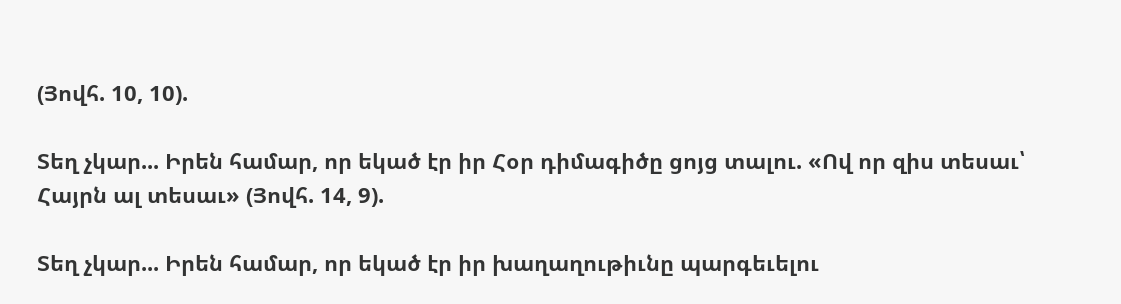(Յովհ. 10, 10).

Տեղ չկար... Իրեն համար, որ եկած էր իր Հօր դիմագիծը ցոյց տալու. «Ով որ զիս տեսաւ՝ Հայրն ալ տեսաւ» (Յովհ. 14, 9).

Տեղ չկար... Իրեն համար, որ եկած էր իր խաղաղութիւնը պարգեւելու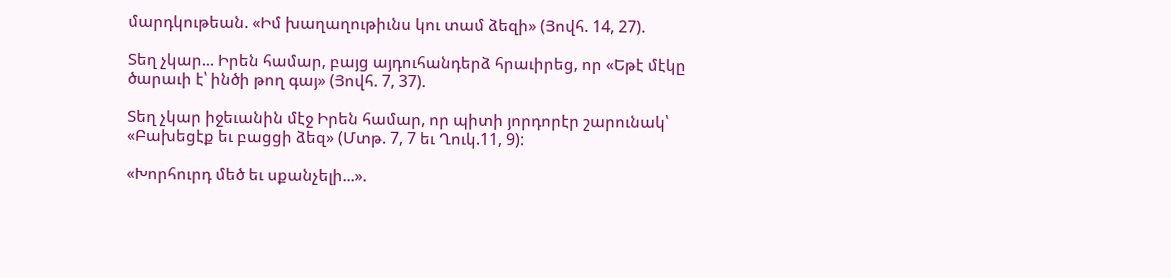մարդկութեան. «Իմ խաղաղութիւնս կու տամ ձեզի» (Յովհ. 14, 27).

Տեղ չկար... Իրեն համար, բայց այդուհանդերձ հրաւիրեց, որ «Եթէ մէկը ծարաւի է՝ ինծի թող գայ» (Յովհ. 7, 37).

Տեղ չկար իջեւանին մէջ Իրեն համար, որ պիտի յորդորէր շարունակ՝ «Բախեցէք եւ բացցի ձեզ» (Մտթ. 7, 7 եւ Ղուկ.11, 9):

«Խորհուրդ մեծ եւ սքանչելի...».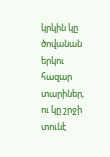կրկին կը ծովանան երկու հազար տարիներ, ու կը շրջի տունէ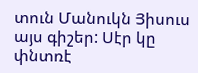տուն Մանուկն Յիսուս այս գիշեր: Սէր կը փնտռէ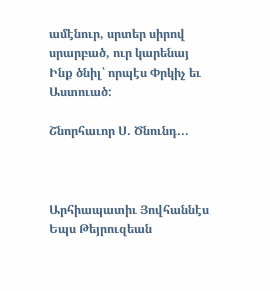ամէնուր, սրտեր սիրով սրարբած, ուր կարենայ Ինք ծնիլ՝ որպէս Փրկիչ եւ Աստուած:

Շնորհաւոր Ս. Ծնունդ...



Արհիապատիւ Յովհաննէս Եպս Թեյրուզեան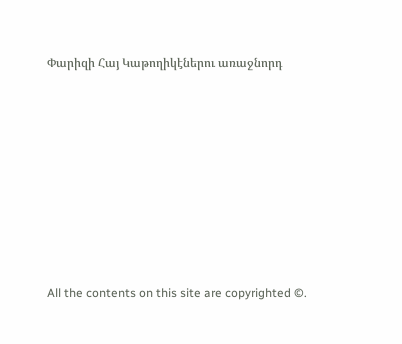Փարիզի Հայ Կաթողիկէներու առաջնորդ








All the contents on this site are copyrighted ©.